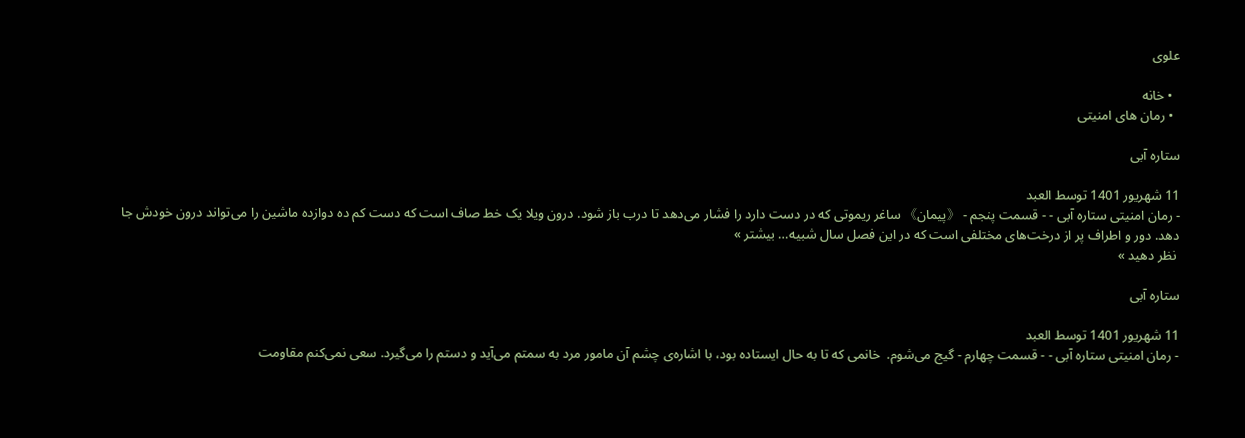علوی

  • خانه
  • رمان های امنیتی

ستاره آبی

11 شهریور 1401 توسط العبد
- رمان امنیتی ستاره آبی - - قسمت پنجم - 《پیمان》 ساغر ریموتی که در دست دارد را فشار می‌دهد تا درب باز شود. درون ویلا یک خط صاف است که دست کم ده دوازده ماشین را می‌تواند درون خودش جا دهد. دور و اطراف پر از درخت‌های مختلفی است که در این فصل سال شبیه… بیشتر »
 نظر دهید »

ستاره آبی

11 شهریور 1401 توسط العبد
- رمان امنیتی ستاره آبی - - قسمت چهارم - گیج می‌شوم.  خانمی که تا به حال ایستاده بود، با اشاره‌ی چشم آن مامور مرد به سمتم می‌آید و دستم را می‌گیرد. سعی نمی‌کنم مقاومت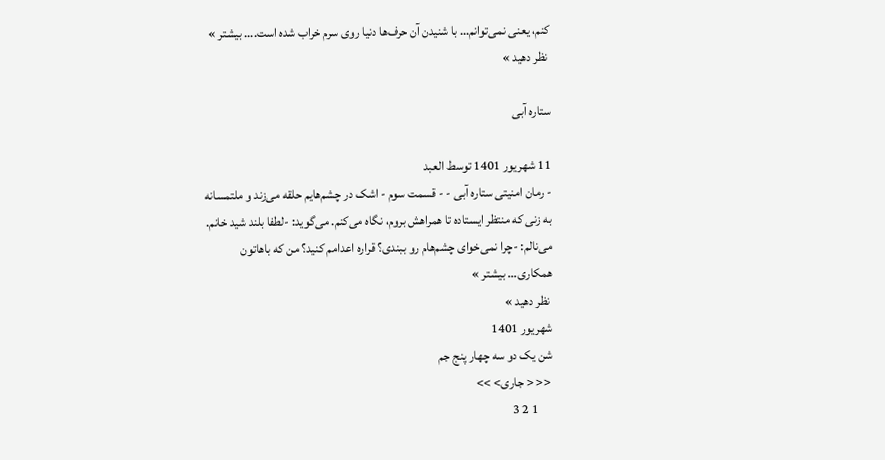کنم، یعنی نمی‌توانم… با شنیدن آن حرف‌ها دنیا روی سرم خراب شده است.… بیشتر »
 نظر دهید »

ستاره آبی

11 شهریور 1401 توسط العبد
- رمان امنیتی ستاره آبی - - قسمت سوم - اشک در چشم‌هایم حلقه می‌زند و ملتمسانه به زنی که منتظر ایستاده تا همراهش بروم، نگاه می‌کنم. می‌گوید: -لطفا بلند شید خانم. می‌نالم: -چرا نمی‌خوای چشم‌هام رو ببندی؟ قراره اعدامم کنید؟ من که باهاتون همکاری… بیشتر »
 نظر دهید »
شهریور 1401
شن یک دو سه چهار پنج جم
 << < جاری> >>
      1 2 3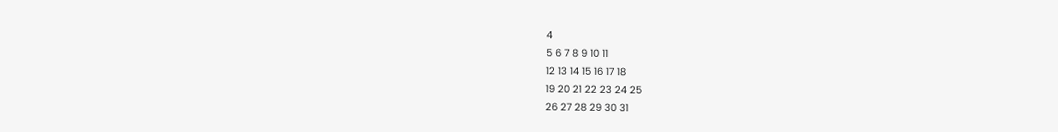4
5 6 7 8 9 10 11
12 13 14 15 16 17 18
19 20 21 22 23 24 25
26 27 28 29 30 31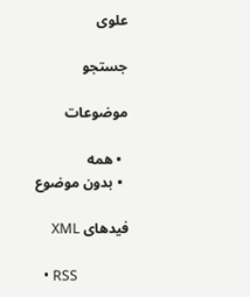علوی

جستجو

موضوعات

  • همه
  • بدون موضوع

فیدهای XML

  • RSS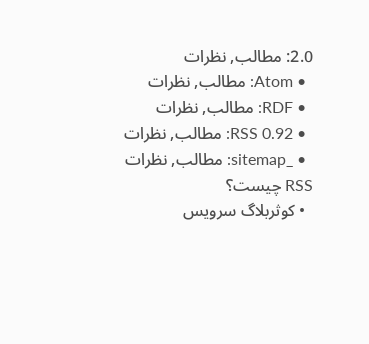2.0: مطالب, نظرات
  • Atom: مطالب, نظرات
  • RDF: مطالب, نظرات
  • RSS 0.92: مطالب, نظرات
  • _sitemap: مطالب, نظرات
RSS چیست؟
  • کوثربلاگ سرویس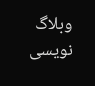وبلاگ نویسی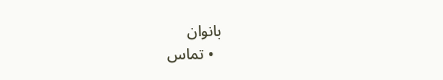بانوان
  • تماس